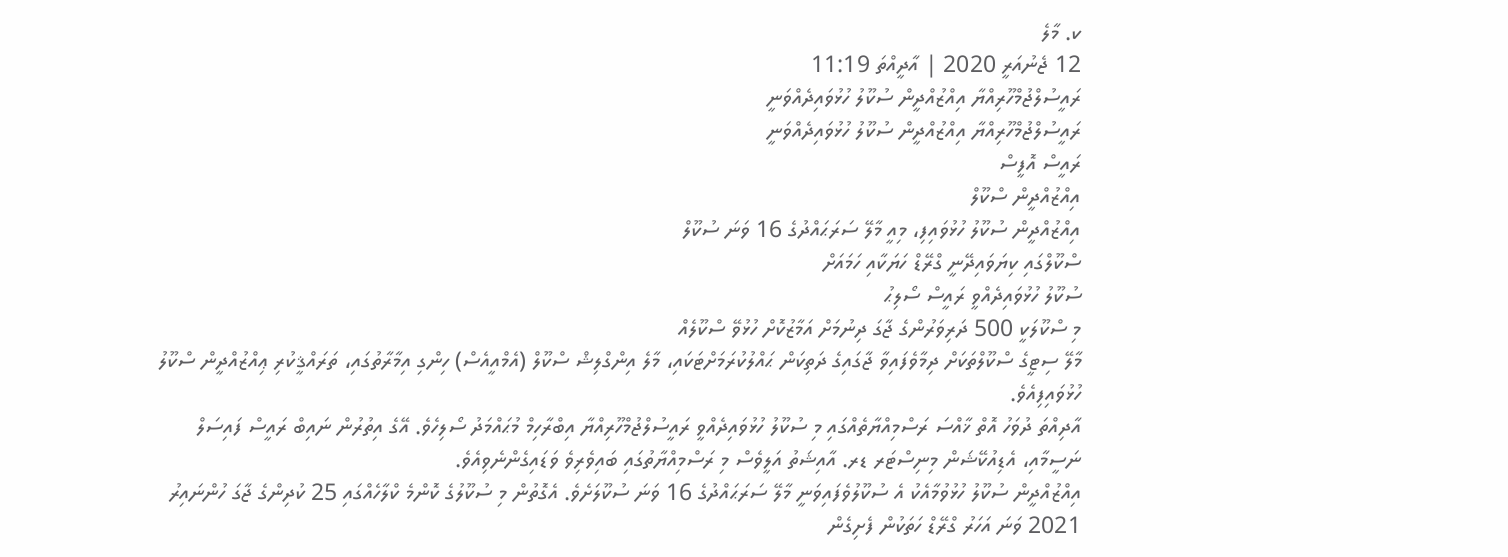ކ. މާލެ
12 ޖެނުއަރީ 2020 | އާދީއްތަ 11:19
ރައީސުލްޖުމްހޫރިއްޔާ އިއްޒުއްދީން ސުކޫލު ހުޅުވައިދެއްވަނީ
ރައީސުލްޖުމްހޫރިއްޔާ އިއްޒުއްދީން ސުކޫލު ހުޅުވައިދެއްވަނީ
ރައީސް އޮފީސް
އިއްޒުއްދީން ސްކޫލް
އިއްޒުއްދީން ސުކޫލު ހުޅުވައިފި، މިއީ މާލޭ ސަރަޙައްދުގެ 16 ވަނަ ސުކޫލް
ސްކޫލްގައި ކިޔަވައިދޭނީ ގްރޭޑް ހަޔަކާއި ހަމައަށް
ސުކޫލު ހުޅުވައިދެއްވީ ރައީސް ސޯލިޙު
މި ސްކޫލަކީ 500 ދަރިވަރުންގެ ޖާގަ ދިނުމަށް އަމާޒުކޮށް ހުޅުވޭ ސްކޫލެއް
މާލޭ ސިޓީގެ ސްކޫލްތަކަށް ދިމާވެފައިވާ ޖާގައިގެ ދަތިކަން ޙައްލުކުރަމަށްޓަކައި، މާލެ އިންގްލިޝް ސްކޫލް (އެމްއީއެސް) ހިންގި އިމާރާތުގައި، ތަރައްޤީކުރި ޢިއްޒުއްދީން ސްކޫލު ހުޅުވައިފިއެވެ.
އާދިއްތަ ދުވަހު އޮތް ޚާއްސަ ރަސްމިއްޔާތެއްގައި މި ސުކޫލު ހުޅުވައިދެއްވީ ރައީސުލްޖުމްހޫރިއްޔާ އިބްރާހިމް މުޙައްމަދު ސޯލިހެވެ. އޭގެ އިތުރުން ނައިބް ރައީސް ފައިސަލް ނަސީމާއި، އެޑިއުކޭޝަން މިނިސްޓަރ ޑރ. އާއިޝަތު އަލީވެސް މި ރަސްމިއްޔާތުގައި ބައިވެރިވެ ވަޑައިގެންނެވިއެވެ.
އިއްޒުއްދީން ސުކޫލު ހުޅުވުމާއެކު އެ ސުކޫލުވެފައިވަނީ މާލޭ ސަރަޙައްދުގެ 16 ވަނަ ސުކޫލަށެވެ. އެގޮތުން މި ސުކޫލުގެ ކޮންމެ ކްލާހެއްގައި 25 ކުދިންގެ ޖާގަ ހުންނައިރު 2021 ވަނަ އަހަރު ގްރޭޑް ހަތަކުން ފެށިގެން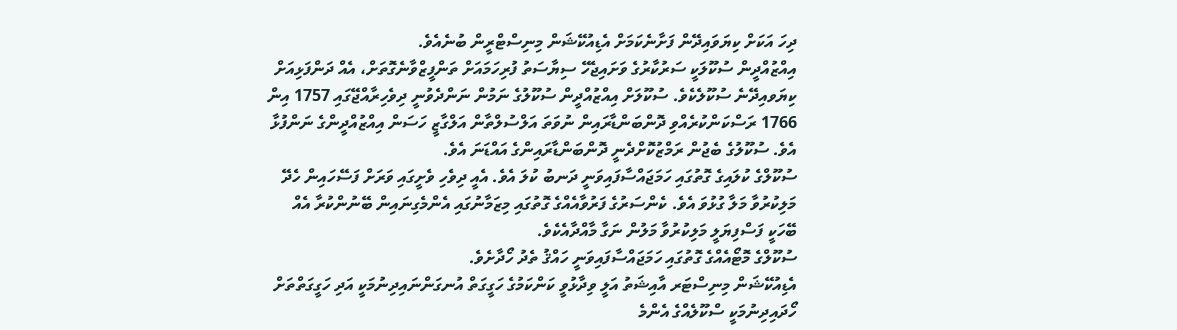ދިހަ އަކަށް ކިޔަވައިދޭން ފަށާނެކަމަށް އެޑިއުކޭޝަން މިނިސްޓްރީން ބުނެއެވެ.
އިއްޒުއްދީން ސުކޫލަކީ ސަރުކާރުގެ ވަށައިޖެހޭ ސިޔާސަތު ފުރިހަމައަށް ތަންފީޒްވާނެގޮތަށް، އެއް ދަންފަޅިއަށް ކިޔަވއިދޭނެ ސުކޫލެކެވެ. ސުކޫލަށް އިއްޒުއްދީން ސުކޫލުގެ ނަމުން ނަންދެވުނީ ދިވެހިރާއްޖޭގައި 1757 އިން 1766 ރަސްކަންކުރެއްވި ދޮންބަންޑާރައިން ނުވަތަ އަލްސުލްތާން އަލްގާޒީ ހަސަން އިއްޒުއްދީންގެ ނަންފުޅާ އެވެ. ސުކޫލުގެ ބެޖުން ރަމްޒުކޮށްދެނީ ދޮންބަންޑާރައިންގެ އައްޑަނަ އެވެ.
ސުކޫލްގެ ކުލައިގެ ގޮތުގައި ހަމަޖައްސާފައިވަނީ ދަނބު ކުލަ އެވެ. އެއީ ދިވެހި ވެށީގައި ވަރަށް ފަސޭހައިން ހެދޭ މަލިކުރުވާ މަލާ ގުޅުވަ އެވެ. ކެންސަރުގެ ފަރުވާއެއްގެ ގޮތުގައި މިޒަމާނުގައި އެންމެގިނައިން ބޭނުންކުރާ އެއް ބޭހަކީ ފަސްފިޔަލީ މަލިކުރުވާ މަލުން ނަގާ މާއްދާއެކެވެ.
ސުކޫލްގެ މޮޓޯއެއްގެ ގޮތުގައި ހަމަޖައްސާފައިވަނީ ހައްޤު ތެދު ހޯދާށެވެ.
އެޑިއުކޭޝަން މިނިސްޓަރ އާއިޝަތު އަލީ ވިދާޅުވީ ކަންކަމުގެ ހަގީގަތް އުނގަންނައިދިނުމަކީ އަދި ހަގީގަތްތަށް ހޯދައިދިނުމަކީ ސްކޫލެއްގެ އެންމެ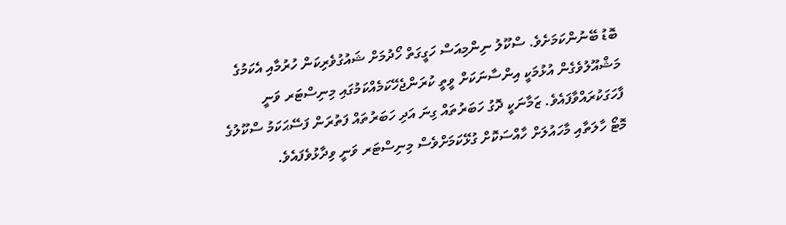ބޮޑު ބޭނުންކަމަށެވެ. ސްކޫލު ނިންމިއަސް ހަގީގަތް ހޯދުމަށް ޝައުގުވެރިކަން ހުރުމާއި އެކަމުގެ މަޝްއޫލުވެގެން އުޅުމަކީ އިންސާނަކަށް ވީތީ ކުރަންޖެހޭކަމެއްކަމުގައި މިނިސްޓަރ ވަނީ ފާހަގަކުރައްވާފައެވެ. ޒަމާނަކީ ދޮގު ހަބަރުތައް ގިނަ އަދި ހަބަރުތައް ފަތުރަން ފަސޭޙަކަމު ސްކޫލުގެ މޮޓޯ ހާލަތާއި މާހައުލަށް ހާއްސަކޮށް ގުޅޭކަމަށްވެސް މިނިސްޓަރ ވަނީ ވިދާޅުވެފައެވެ.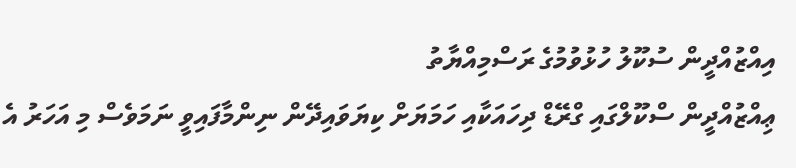އިއްޒުއްދީން ސުކޫލު ހުޅުވުމުގެ ރަސްމިއްޔާތު
ޢިއްޒުއްދީން ސްކޫލްގައި ގްރޭޑް ދިހައަކާއި ހަމަޔަށް ކިޔަވައިދޭން ނިންމާފައިވީ ނަމަވެސް މި އަހަރު އެ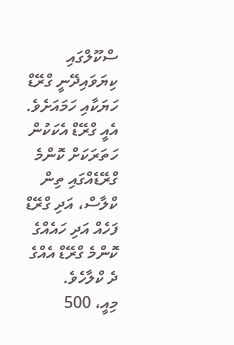ސްކޫލްގައި ކިޔަވައިދޭނީ ގްރޭޑް ހަޔަކާއި ހަމައަށެވެ. އެއީ ގްރޭޑް އެކަކުން ހަތަރަކަށް ކޮންމެ ގްރޭޑެއްގައި ތިން ކްލާސް، އަދި ގްރޭޑް ފަހެއް އަދި ހައެއްގެ ކޮންމެ ގްރޭޑް އެއްގެ ދެ ކްލާހެވެ.
މިއީ، 500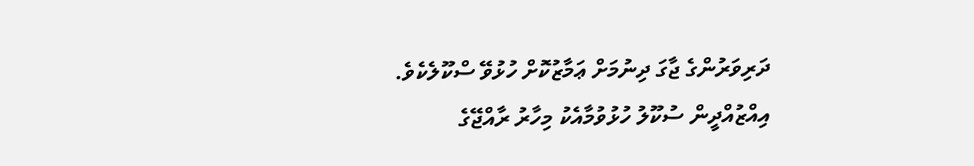ދަރިވަރުންގެ ޖާގަ ދިނުމަށް ޢަމާޒުކޮށް ހުޅުވޭ ސްކޫލެކެވެ.
އިއްޒުއްދީން ސުކޫލު ހުޅުވުމާއެކު މިހާރު ރާއްޖޭގެ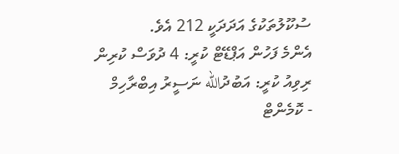ސުކޫލުތަކުގެ އަދަދަކީ 212 އެވެ.
އެންމެ ފަހުން އަޕްޑޭޓް ކުރީ: 4 ދުވަސް ކުރިން
ރިވިއު ކުރީ: އަބުދުالله ނަސީރު އިބްރާހިމް
- ކޮމެންޓް